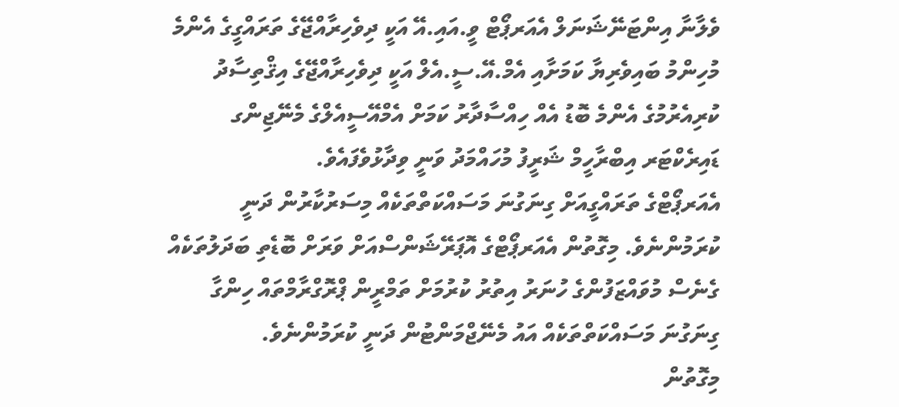ވެލާނާ އިންޓަނޭޝަނަލް އެއަރޕޯޓް ވީ.އައި.އޭ އަކީ ދިވެހިރާއްޖޭގެ ތަރައްގީގެ އެންމެ މުހިންމު ބައިވެރިޔާ ކަމަށާއި އެމް.އޭ.ސީ.އެލް އަކީ ދިވެހިރާއްޖޭގެ އިޤްތިސާދު ކުރިއެރުމުގެ އެންމެ ބޮޑު އެއް ހިއްސާދާރު ކަމަށް އެމްއޭސީއެލްގެ މެނޭޖިންގ ޑައިރެކްޓަރ އިބްރާހީމް ޝަރީފު މުހައްމަދު ވަނީ ވިދާޅުވެފައެވެ.
އެއަރޕޯޓްގެ ތަރައްގީއަށް ގިނަގުނަ މަސައްކަތްތަކެއް މިސަރުކާރުން ދަނީ ކުރަމުންނެވެ. މިގޮތުން އެއަރޕޯޓްގެ އޮޕަރޭޝަންސްއަށް ވަރަށް ބޮޑެތި ބަދަލުތަކެއް ގެނެސް މުވައްޒަފުންގެ ހުނަރު އިތުރު ކުރުމަށް ތަމްރީން ޕްރޮގްރާމްތައް ހިންގާ ގިނަގުނަ މަސައްކަތްތަކެއް އައު މެނޭޖްމަންޓުން ދަނީ ކުރަމުންނެވެ.
މިގޮތުން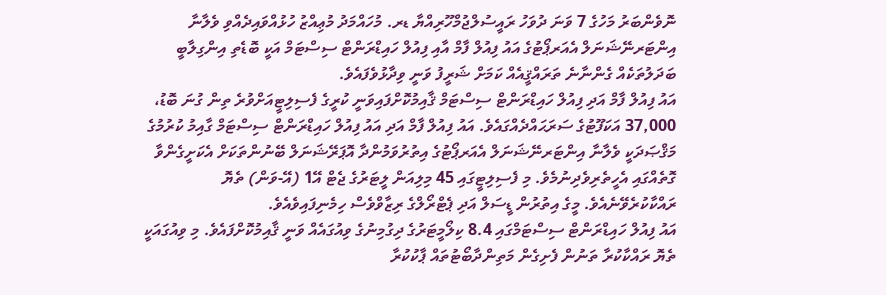ނޮވެންބަރު މަހުގެ 7 ވަނަ ދުވަހު ރައީސުލްޖުމްހޫރިއްޔާ ޑރ. މުހައްމަދު މުޢިއްޒު ހުޅުއްވައިދެއްވި ވެލާނާ އިންޓަރނޭޝަނަލް އެއަރޕޯޓުގެ އައު ފިއުލް ފާމް އާއި ފިއުލް ހައިޑްރަންޓް ސިސްޓަމް އަކީ ބޮޑެތި އިންގިލާބީ ބަދަލުތަކެއް ގެންނާނެ ތަރައްޤީއެއް ކަމަށް ޝަރީފު ވަނީ ވިދާޅުވެފައެވެ.
އައު ފިއުލް ފާމް އަދި ފިއުލް ހައިޑްރަންޓް ސިސްޓަމް ޤާއިމުކޮށްފައިވަނީ ކުރީގެ ފެސިލިޓީއަށްވުރެ ތިން ގުނަ ބޮޑު، 37,000 އަކަފޫޓުގެ ސަރަޙައްދެއްގައެވެ. އައު ފިއުލް ފާމް އަދި އައު ފިއުލް ހައިޑްރަންޓް ސިސްޓަމް ގާއިމު ކުރުމުގެ މަޤްޞަދަކީ ވެލާނާ އިންޓަރނޭޝަނަލް އެއަރޕޯޓުގެ އިތުރުވަމުންދާ އޮޕަރޭޝަނަލް ބޭނުންތަކަށް އެކަށީގެންވާ ގޮތެއްގައި އެހީތެރިވެދިނުމެވެ. މި ފެސިލިޓީގައި 45 މިލިއަން ލީޓަރުގެ ޖެޓް އޭ1 (އޭ-ވަން) ތެޔޮ ރައްކާކުރެވޭނެއެވެ. މީގެ އިތުރުން ޑީސަލް އަދި ޕެޓްރޯލްގެ ރިޒާވްވެސް ހިމެނިފައިވެއެވެ.
އައު ފިއުލް ހައިޑްރަންޓް ސިސްޓަމްގައި 8.4 ކިލޯމީޓަރުގެ ދިގުމިނުގެ ވިއުގައެއް ވަނީ ޤާއިމުކޮށްފައެވެ. މި ވިއުގައަކީ ތެޔޮ ރައްކާކުރާ ތަނުން ފެށިގެން މަތިންދާބޯޓުތައް ޕާކުކުރާ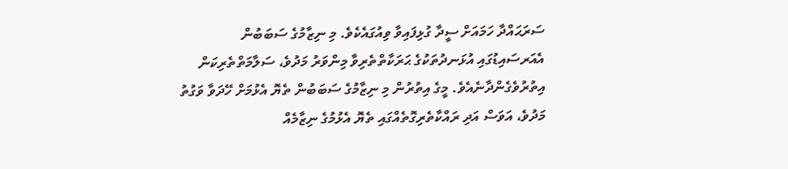ސަރަޙައްދާ ހަމައަށް ސީދާ ގުޅިފައިވާ ވިއުގައެކެވެ. މި ނިޒާމުގެ ސަބަބުން އެއަރސައިޑުގައި އުޅަނދުތަކުގެ ޙަރަކާތްތެރިވާ މިންވަރު މަދުވެ، ސަލާމަތްތެރިކަން އިތުރުވެގެންދާނެއެވެ. މީގެ އިތުރުން މި ނިޒާމުގެ ސަބަބުން ތެޔޮ އެޅުމަށް ހޭދަވާ ވަގުތު މަދުވެ، އަވަސް އަދި ރައްކާތެރިގޮތެއްގައި ތެޔޮ އެޅުމުގެ ނިޒާމެއް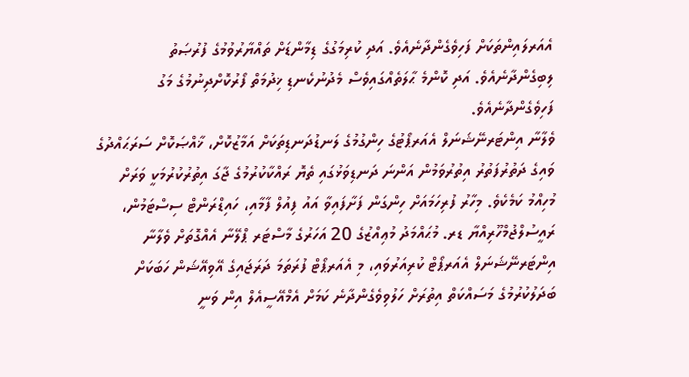އެއަރލައިންތަކަށް ފަހިވެގެންދާނެއެވެ. އަދި ކުރިމަގުގެ ޑިމާންޑަށް ތައްޔާރުވުމުގެ ފުރުޞަތު ލިބިގެންދާނެއެވެ. އަދި ކޮންމެ ޙާލަތެއްގައިވެސް މެދުނުކެނޑި ޚިދުމަތް ފޯރުކޮށްދިނުމުގެ މަގު ފަހިވެގެންދާނެއެވެ.
ވެލާނާ އިންޓަރނޭޝަނަލް އެއަރޕޯޓުގެ ހިންގުމުގެ ލަނޑުދަނޑިތަކަށް އަމާޒުކޮށް، ޚާއްޞަކޮށް ސަރަޙައްދުގެ ވައިގެ ދަތުރުފަތުރު އިތުރުވަމުން އަންނަ ދަނޑިވަޅުގައި ތެޔޮ ރައްކާކުރުމުގެ ޖާގަ އިތުރުކުރުމަކީ ވަރަށް މުހިއްމު ކަމެކެވެ. މިހާރު ފުރިހަމައަށް ހިންގަން ފަށާފައިވާ އައު ފިއުލް ފާމާއި، ހައިޑްރަންޓް ސިސްޓަމުން، ރައީސުލްޖުމްހޫރިއްޔާ ޑރ. މުޙައްމަދު މުޢިއްޒުގެ 20 އަހަރުގެ މާސްޓަރ ޕްލޭނާ އެއްގޮތަށް ވެލާނާ އިންޓަރނޭޝަނަލް އެއަރޕޯޓް ކުރިއަރުވައި، މި އެއަރޕޯޓް ފުރަތަމަ ދަރަޖައިގެ އޭވިއޭޝަން ހަބަކަށް ބަދަލުކުރުމުގެ މަސައްކަތް އިތުރަށް ހަލުވިވެގެންދާނެ ކަމަށް އެމްއޭސީއެލް އިން ވަނީ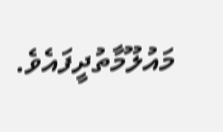މައުލޫމާތުދީފައެވެ.